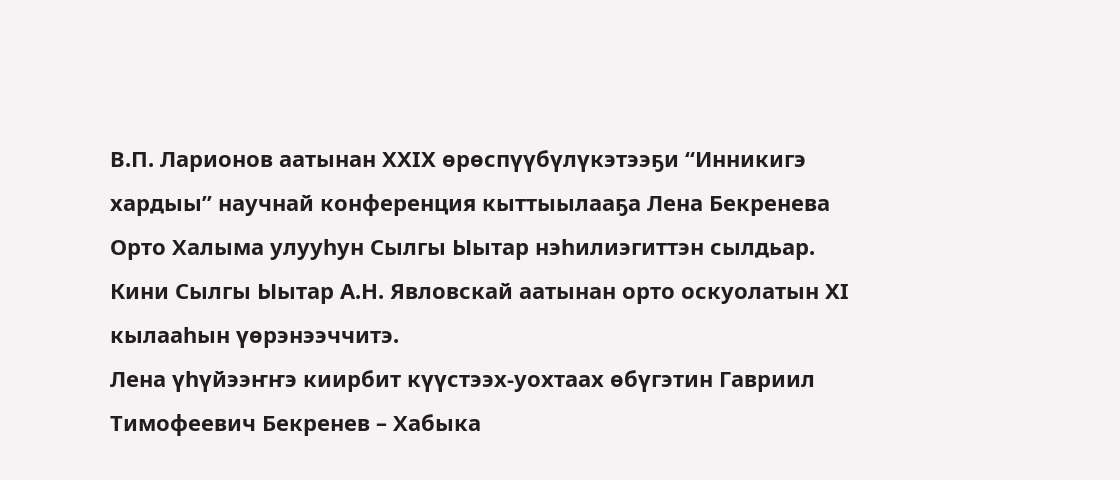В.П. Ларионов аатынан XXIX өрөспүүбүлүкэтээҕи “Инникигэ хардыы” научнай конференция кыттыылааҕа Лена Бекренева Орто Халыма улууһун Сылгы Ыытар нэһилиэгиттэн сылдьар. Кини Сылгы Ыытар А.Н. Явловскай аатынан орто оскуолатын XI кылааһын үөрэнээччитэ.
Лена үһүйээҥҥэ киирбит күүстээх-уохтаах өбүгэтин Гавриил Тимофеевич Бекренев – Хабыка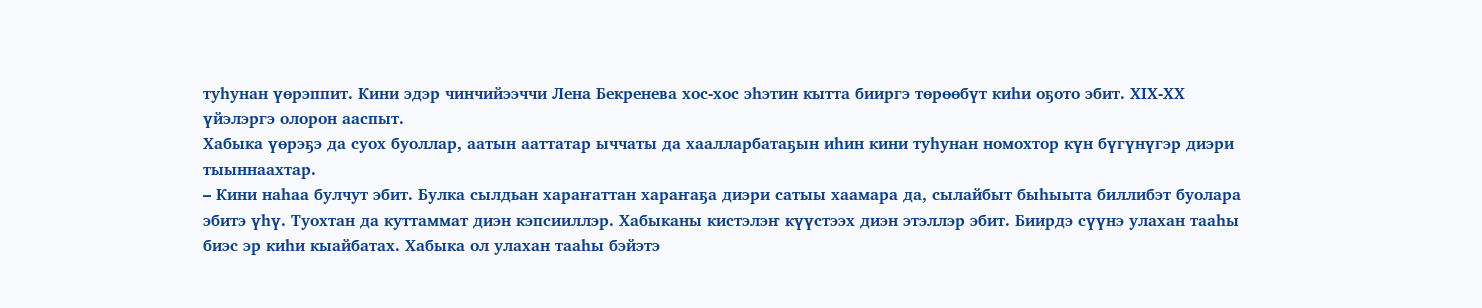туһунан үөрэппит. Кини эдэр чинчийээччи Лена Бекренева хос-хос эһэтин кытта бииргэ төрөөбүт киһи оҕото эбит. ХIX-ХХ үйэлэргэ олорон ааспыт.
Хабыка үөрэҕэ да суох буоллар, аатын ааттатар ыччаты да хаалларбатаҕын иһин кини туһунан номохтор күн бүгүнүгэр диэри тыыннаахтар.
– Кини наһаа булчут эбит. Булка сылдьан хараҥаттан хараҥаҕа диэри сатыы хаамара да, сылайбыт быһыыта биллибэт буолара эбитэ үһү. Туохтан да куттаммат диэн кэпсииллэр. Хабыканы кистэлэҥ күүстээх диэн этэллэр эбит. Биирдэ сүүнэ улахан тааһы биэс эр киһи кыайбатах. Хабыка ол улахан тааһы бэйэтэ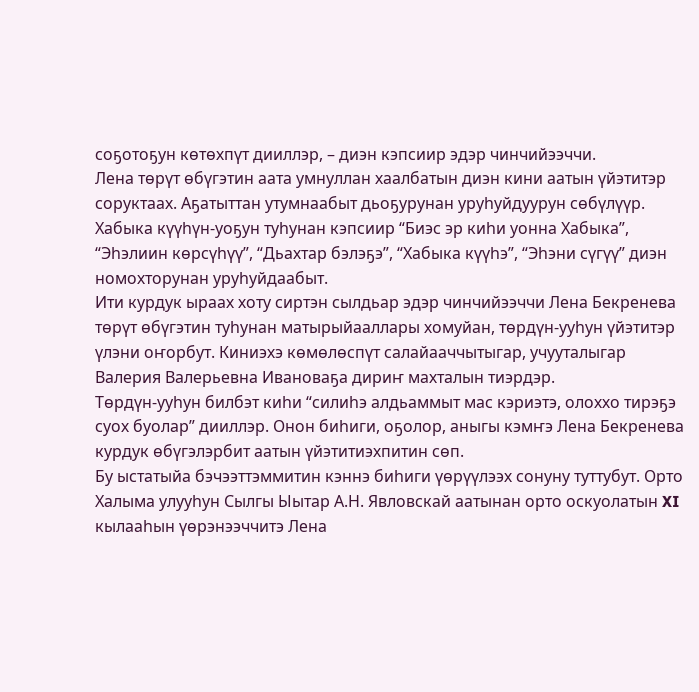соҕотоҕун көтөхпүт дииллэр, – диэн кэпсиир эдэр чинчийээччи.
Лена төрүт өбүгэтин аата умнуллан хаалбатын диэн кини аатын үйэтитэр соруктаах. Аҕатыттан утумнаабыт дьоҕурунан уруһуйдуурун сөбүлүүр. Хабыка күүһүн-уоҕун туһунан кэпсиир “Биэс эр киһи уонна Хабыка”, “Эһэлиин көрсүһүү”, “Дьахтар бэлэҕэ”, “Хабыка күүһэ”, “Эһэни сүгүү” диэн номохторунан уруһуйдаабыт.
Ити курдук ыраах хоту сиртэн сылдьар эдэр чинчийээччи Лена Бекренева төрүт өбүгэтин туһунан матырыйааллары хомуйан, төрдүн-ууһун үйэтитэр үлэни оҥорбут. Киниэхэ көмөлөспүт салайааччытыгар, учууталыгар Валерия Валерьевна Ивановаҕа дириҥ махталын тиэрдэр.
Төрдүн-ууһун билбэт киһи “силиһэ алдьаммыт мас кэриэтэ, олоххо тирэҕэ суох буолар” дииллэр. Онон биһиги, оҕолор, аныгы кэмҥэ Лена Бекренева курдук өбүгэлэрбит аатын үйэтитиэхпитин сөп.
Бу ыстатыйа бэчээттэммитин кэннэ биһиги үөрүүлээх сонуну туттубут. Орто Халыма улууһун Сылгы Ыытар А.Н. Явловскай аатынан орто оскуолатын XI кылааһын үөрэнээччитэ Лена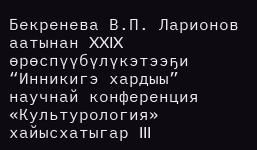Бекренева В.П. Ларионов аатынан XXIX өрөспүүбүлүкэтээҕи “Инникигэ хардыы” научнай конференция «Культурология» хайысхатыгар III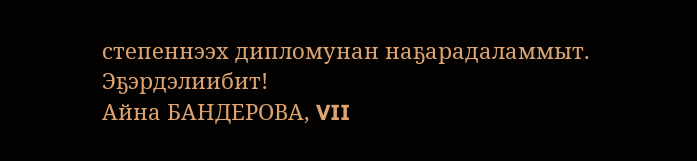степеннээх дипломунан наҕарадаламмыт. Эҕэрдэлиибит!
Айна БАНДЕРОВА, VII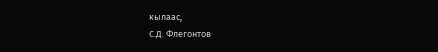кылаас,
С.Д. Флегонтов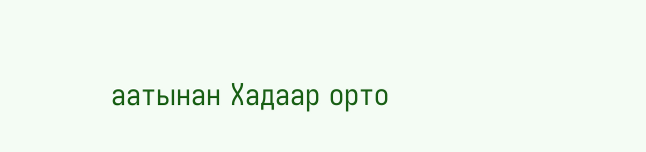аатынан Хадаар орто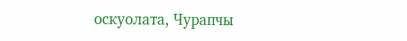оскуолата, Чурапчы